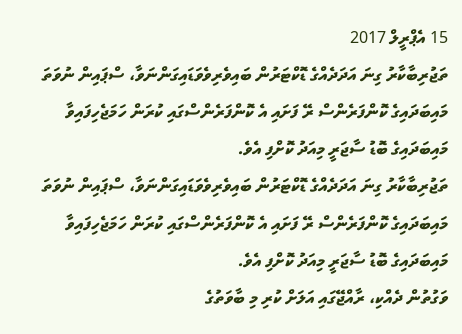15 އެޕްރީލް 2017
ތަޖުރިބާކާރު ގިނަ އަދަދެއްގެ ޑޮކްޓަރުން ބައިވެރިވެވަޑައިގަންނަވާ، ސްޕައިން ނުވަތަ މައިބަދައިގެ ކޮންފަރެންސް ރޭ ފަށައި އެ ކޮންފަރެންސްގައި ކުރަން ހަމަޖެހިފައިވާ މައިބަދައިގެ ބޮޑު ސާޖަރީ މިއަދު ކޮށްފި އެވެ.
ތަޖުރިބާކާރު ގިނަ އަދަދެއްގެ ޑޮކްޓަރުން ބައިވެރިވެވަޑައިގަންނަވާ، ސްޕައިން ނުވަތަ މައިބަދައިގެ ކޮންފަރެންސް ރޭ ފަށައި އެ ކޮންފަރެންސްގައި ކުރަން ހަމަޖެހިފައިވާ މައިބަދައިގެ ބޮޑު ސާޖަރީ މިއަދު ކޮށްފި އެވެ.
ވަގުތުން ދެއްކި، ރާއްޖޭގައި އަލަށް ކުރި މި ބާވަތުގެ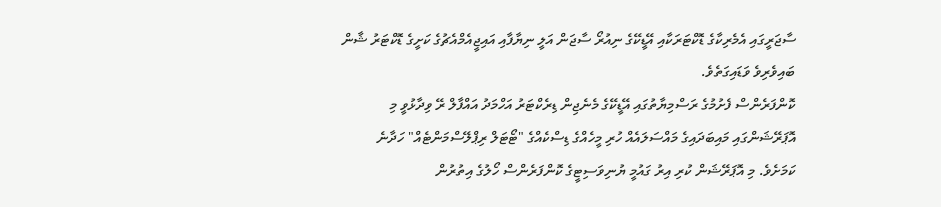ސާޖަރީގައި އެމެރިކާގެ ޑޮކްޓަރަކާއި އޭޑީކޭގެ ނިއުރޯ ސާޖަން އަލީ ނިޔާފާއި އައިޖީއެމްއެޗުގެ ކަށީގެ ޑޮކްޓަރު ޝާން ބައިވެރިވެ ވަޑައިގަތެވެ.
ކޮންފަރެންސް ފެށުމުގެ ރަސްމިޔާތުގައި އޭޑީކޭގެ މެނެޖިން ޑިރެކްޓަރު އަހްމަދު އައްފާލް ރޭ ވިދާޅުވީ މި އޮޕަރޭޝަންގައި މައިބަދައިގެ މައްސަލައެއް ހުރި މީހެއްގެ ޑިސްކެއްގެ "ޓޯޓަލް ރިޕްލޭސްމަންޓެއް" ހަދާނެ ކަމަށެވެ. މި އޮޕަރޭޝަން ކުރި އިރު ގައުމީ ޔުނިވަސިޓީގެ ކޮންފަރެންސް ހޯލުގެ އިތުރުން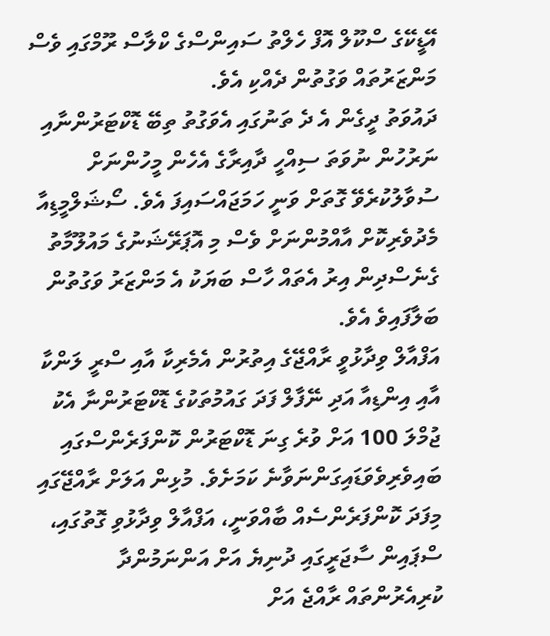އޭޑީކޭގެ ސްކޫލް އޮފް ހެލްތު ސައިންސްގެ ކްލާސް ރޫމްގައި ވެސް މަންޒަރުތައް ވަގުތުން ދެއްކި އެވެ.
ދައުވަތު ދީގެން އެ ދެ ތަނުގައި އެވަގުތު ތިބޭ ޑޮކްޓަރުންނާއި ނަރުހުން ނުވަތަ ސިއްހީ ދާއިރާގެ އެހެން މީހުންނަށް ސުވާލުކުރެވޭ ގޮތަށް ވަނީ ހަމަޖައްސައިފަ އެވެ. ސޯޝަލްމީޑިއާ މެދުވެރިކޮށް އާއްމުންނަށް ވެސް މި އޮޕަރޭޝަނުގެ މައުލޫމާތު ގެނެސްދިން އިރު އެތައް ހާސް ބަޔަކު އެ މަންޒަރު ވަގުތުން ބަލާފައިވެ އެވެ.
އަފްއާލް ވިދާޅުވީ ރާއްޖޭގެ އިތުރުން އެމެރިކާ އާއި ސްރީ ލަންކާ އާއި އިންޑިއާ އަދި ނޭފާލް ފަދަ ގައުމުތަކުގެ ޑޮކްޓަރުންނާ އެކު ޖުމްލަ 100 އަށް ވުރެ ގިނަ ޑޮކްޓަރުން ކޮންފަރެންސްގައި ބައިވެރިވެވަޑައިގަންނަވާނެ ކަމަށެވެ. މުޅިން އަލަށް ރާއްޖޭގައި މިފަދަ ކޮންފަރެންސެއް ބާއްވަނީ، އަފްއާލް ވިދާޅުވި ގޮތުގައި، ސްޕައިން ސާޖަރީގައި ދުނިޔެ އަށް އަންނަމުންދާ ކުރިއެރުންތައް ރާއްޖެ އަށް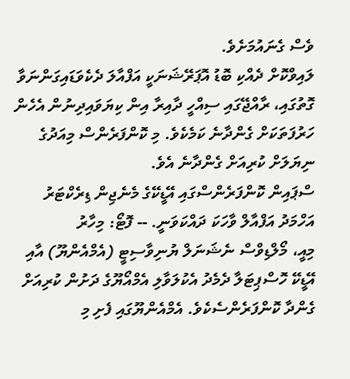ވެސް ގެނައުމަށެވެ.
ލައިވްކޮށް ދެއްކި ބޮޑު އޮޕަރޭޝަނަކީ އަފްއާލަ ދެކެވަޑައިގަންނަވާ ގޮތުގައި، ރާއްޖޭގައި ސިއްހީ ދާއިރާ އިން ކިޔަވައިދިނުން އެހެން ހަރުފަތަކަށް ގެންދާނެ ކަމެކެވެ. މި ކޮންފަރެންސް މިއަދުގެ ނިޔަލަށް ކުރިއަށް ގެންދާނެ އެވެ.
ސްޕައިން ކޮންފަރެންސްގައި އޭޑީކޭގެ މެނެޖިން ޑިރެކްޓަރު އަހްމަދު އަފްއާލް ވާހަކަ ދައްކަވަނީ. -- ފޮޓޯ: މިހާރު
މިއީ، މޯލްޑިވްސް ނެޝަނަލް ޔުނިވާސިޓީ (އެމްއެންޔޫ) އާއި އޭޑީކޭ ހޮސްޕިޓަލާ ދެމެދު އެކުލަވާލި އެމްއޯޔޫގެ ދަށުން ކުރިއަށް ގެންދާ ކޮންފަރެންސެކެވެ. އެމްއެންޔޫގައި ފެށި މި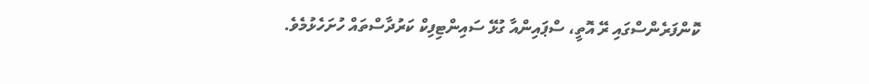ކޮންފަރެންސްގައި ރޭ އޮތީ، ސްޕައިންއާ ގުޅޭ ސައިންޓިފިކް ކަރުދާސްތައް ހުށަހެޅުމެވެ.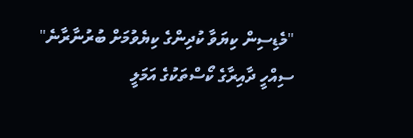"މެޑިސިން ކިޔަވާ ކުދިންގެ ކިޔެވުމަށް ބުރުނާރާނެ"
ސިއްހީ ދާއިރާގެ ކޯސްތަކުގެ އަމަލީ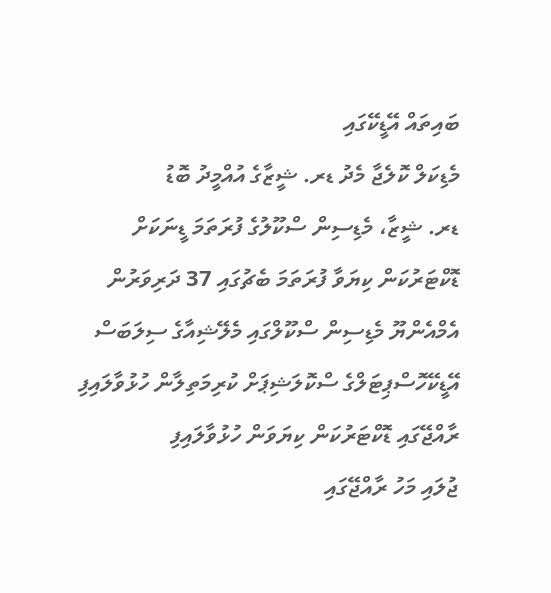ބައިތައް އޭޑީކޭގައި
މެޑިކަލް ކޮލެޖާ މެދު ޑރ. ޝީޒާގެ އުއްމީދު ބޮޑު
ޑރ. ޝީޒާ، މެޑިސިން ސްކޫލުގެ ފުރަތަމަ ޑީނަކަށް
ޑޮކްޓަރުކަން ކިޔަވާ ފުރަތަމަ ބެޗުގައި 37 ދަރިވަރުން
އެމްއެންޔޫ މެޑިސިން ސްކޫލްގައި މެލޭޝިއާގެ ސިލަބަސް
އޭޑީކޭހޮސްޕިޓަލްގެ ސްކޮލަޝިޕަށް ކުރިމަތިލާން ހުޅުވާލައިފި
ރާއްޖޭގައި ޑޮކްޓަރުކަން ކިޔަވަން ހުޅުވާލައިފި
ޖުލައި މަހު ރާއްޖޭގައި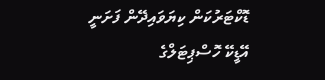ޑޮކްޓަރުކަން ކިޔަވައިދޭން ފަށަނީ
އޭޑީކޭ ހޮސްޕިޓަލްގެ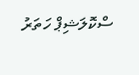ސްކޮލަޝިޕް ހަތަރު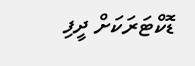ޑޮކްޓަރަކަށް ދީފި